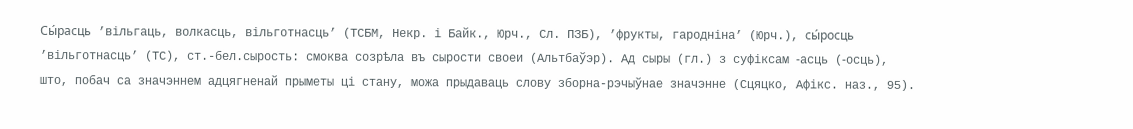Сы́расць ’вільгаць, волкасць, вільготнасць’ (ТСБМ, Некр. і Байк., Юрч., Сл. ПЗБ), ’фрукты, гародніна’ (Юрч.), сы́росць ’вільготнасць’ (ТС), ст.-бел.сырость: смоква созрѣла въ сырости своеи (Альтбаўэр). Ад сыры (гл.) з суфіксам ‑асць (‑осць), што, побач са значэннем адцягненай прыметы ці стану, можа прыдаваць слову зборна-рэчыўнае значэнне (Сцяцко, Афікс. наз., 95).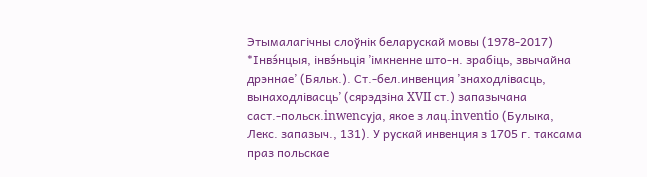Этымалагічны слоўнік беларускай мовы (1978-2017)
*Інвэ́нцыя, інвэ́ньція ’імкненне што-н. зрабіць, звычайна дрэннае’ (Бяльк.). Ст.-бел.инвенция ’знаходлівасць, вынаходлівасць’ (сярэдзіна XVII ст.) запазычана саст.-польск.inwenсуja, якое з лац.inventio (Булыка, Лекс. запазыч., 131). У рускай инвенция з 1705 г. таксама праз польскае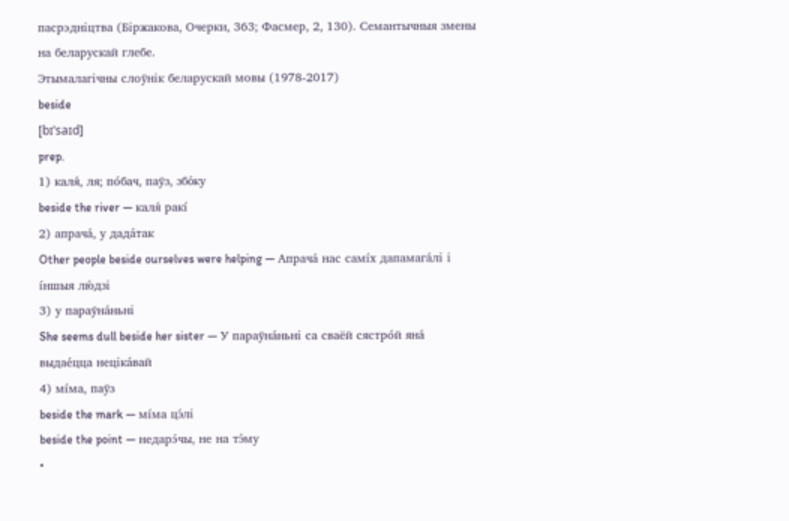пасрэдніцтва (Біржакова, Очерки, 363; Фасмер, 2, 130). Семантычныя змены на беларускай глебе.
Этымалагічны слоўнік беларускай мовы (1978-2017)
beside
[bɪˈsaɪd]
prep.
1) каля́, ля; по́бач, паўз, збо́ку
beside the river — каля́ ракі́
2) апрача́, у дада́так
Other people beside ourselves were helping — Апрача́ нас самі́х дапамага́лі і і́ншыя лю́дзі
3) у параўна́ньні
She seems dull beside her sister — У параўна́ньні са сваёй сястро́й яна́ выдае́цца неціка́вай
4) мі́ма, паўз
beside the mark — мі́ма цэ́лі
beside the point — недарэ́чы, не на тэ́му
•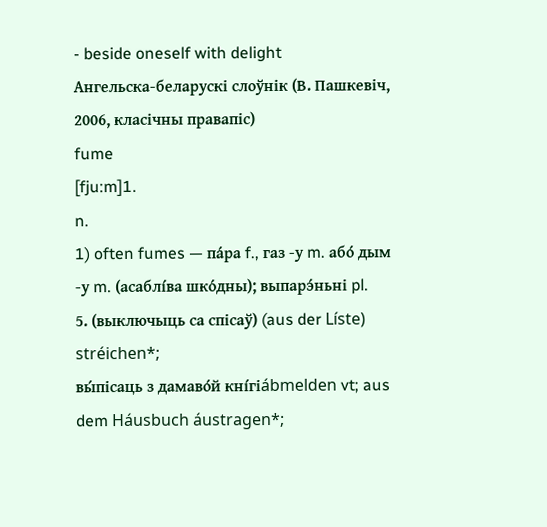- beside oneself with delight
Ангельска-беларускі слоўнік (В. Пашкевіч, 2006, класічны правапіс)
fume
[fju:m]1.
n.
1) often fumes — па́ра f., газ -у m. або́ дым -у m. (асаблі́ва шко́дны); выпарэ́ньні pl.
5. (выключыць са спісаў) (aus der Líste) stréichen*;
вы́пісаць з дамаво́й кні́гіábmelden vt; aus dem Háusbuch áustragen*;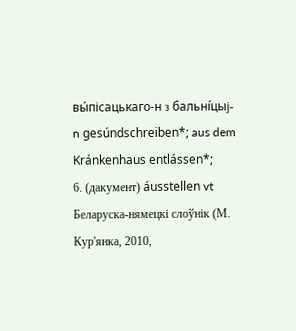вы́пісацькаго-н з бальні́цыj-n gesúndschreiben*; aus dem Kránkenhaus entlássen*;
6. (дакумент) áusstellen vt
Беларуска-нямецкі слоўнік (М. Кур'янка, 2010,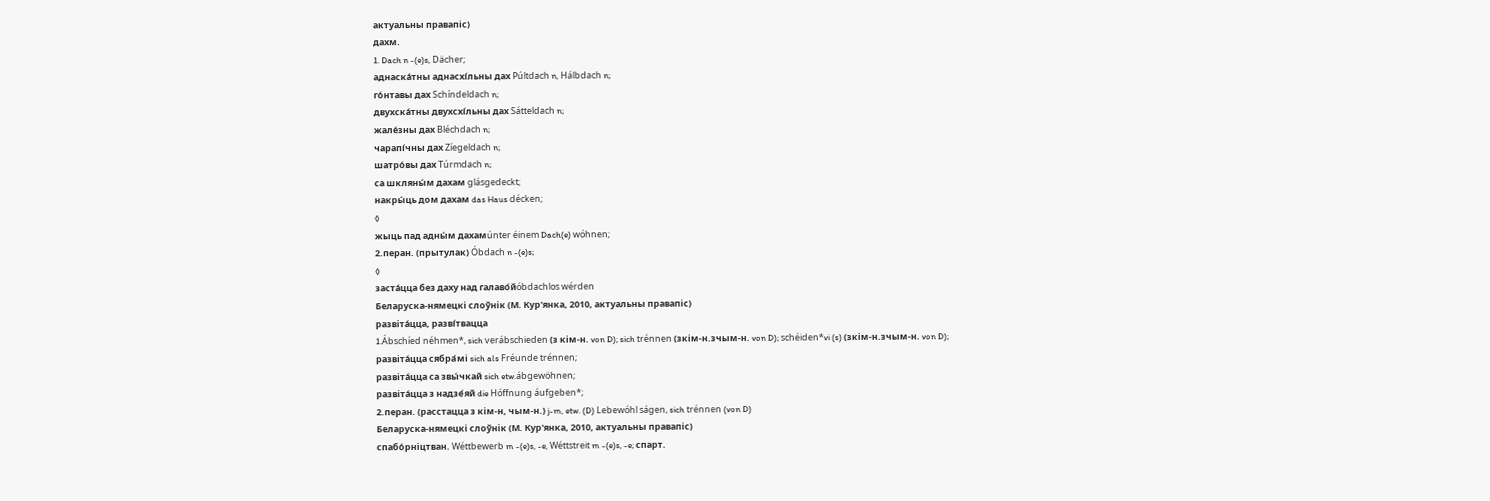актуальны правапіс)
дахм.
1. Dach n -(e)s, Dächer;
аднаска́тны аднасхі́льны дах Púltdach n, Hálbdach n;
го́нтавы дах Schíndeldach n;
двухска́тны двухсхі́льны дах Sátteldach n;
жале́зны дах Bléchdach n;
чарапі́чны дах Zíegeldach n;
шатро́вы дах Túrmdach n;
са шкляны́м дахам glásgedeckt;
накры́ць дом дахам das Haus décken;
◊
жыць пад адны́м дахамúnter éinem Dach(e) wóhnen;
2.перан. (прытулак) Óbdach n -(e)s;
◊
заста́цца без даху над галаво́йóbdachlos wérden
Беларуска-нямецкі слоўнік (М. Кур'янка, 2010, актуальны правапіс)
развіта́цца, разві́твацца
1.Ábschíed néhmen*, sich verábschieden (з кім-н. von D); sich trénnen (зкім-н.зчым-н. von D); schéiden*vi (s) (зкім-н.зчым-н. von D);
развіта́цца сябра́мі sich als Fréunde trénnen;
развіта́цца са звы́чкай sich etw.ábgewöhnen;
развіта́цца з надзе́яй die Hóffnung áufgeben*;
2.перан. (расстацца з кім-н, чым-н.) j-m, etw. (D) Lebewóhl ságen, sich trénnen (von D)
Беларуска-нямецкі слоўнік (М. Кур'янка, 2010, актуальны правапіс)
спабо́рніцтван. Wéttbewerb m -(e)s, -e, Wéttstreit m -(e)s, -e; спарт.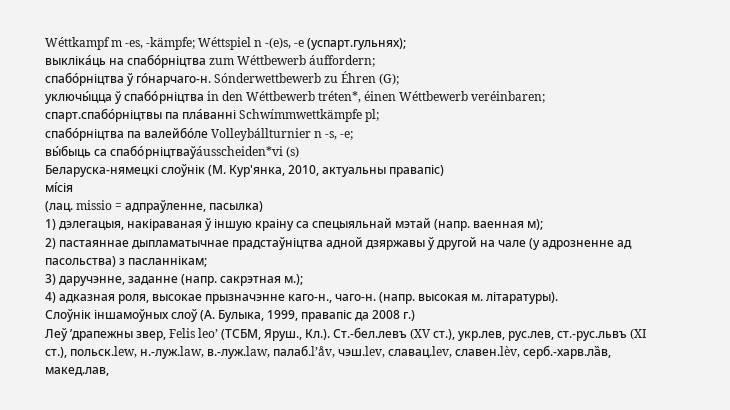Wéttkampf m -es, -kämpfe; Wéttspiel n -(e)s, -e (успарт.гульнях);
выкліка́ць на спабо́рніцтва zum Wéttbewerb áuffordern;
спабо́рніцтва ў го́нарчаго-н. Sónderwettbewerb zu Éhren (G);
уключы́цца ў спабо́рніцтва in den Wéttbewerb tréten*, éinen Wéttbewerb veréinbaren;
спарт.спабо́рніцтвы па пла́ванні Schwímmwettkämpfe pl;
спабо́рніцтва па валейбо́ле Volleybállturnier n -s, -e;
вы́быць са спабо́рніцтваўáusscheiden*vi (s)
Беларуска-нямецкі слоўнік (М. Кур'янка, 2010, актуальны правапіс)
мі́сія
(лац. missio = адпраўленне, пасылка)
1) дэлегацыя, накіраваная ў іншую краіну са спецыяльнай мэтай (напр. ваенная м);
2) пастаяннае дыпламатычнае прадстаўніцтва адной дзяржавы ў другой на чале (у адрозненне ад пасольства) з пасланнікам;
3) даручэнне, заданне (напр. сакрэтная м.);
4) адказная роля, высокае прызначэнне каго-н., чаго-н. (напр. высокая м. літаратуры).
Слоўнік іншамоўных слоў (А. Булыка, 1999, правапіс да 2008 г.)
Леў ’драпежны звер, Felis leo’ (ТСБМ, Яруш., Кл.). Ст.-бел.левъ (XV ст.), укр.лев, рус.лев, ст.-рус.львъ (XI ст.), польск.lew, н.-луж.law, в.-луж.law, палаб.lʼåv, чэш.lev, славац.lev, славен.lèv, серб.-харв.ла̏в, макед.лав,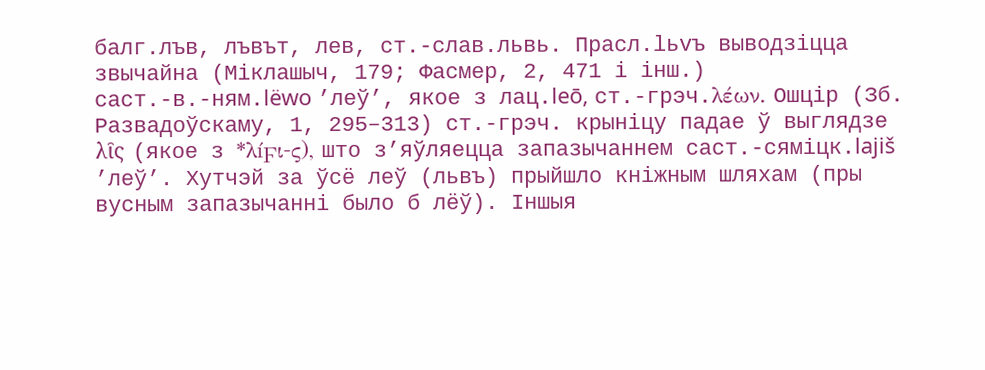балг.лъв, лъвът, лев, ст.-слав.львь. Прасл.lьvъ выводзіцца звычайна (Міклашыч, 179; Фасмер, 2, 471 і інш.) саст.-в.-ням.lëwo ’леў’, якое з лац.leō, ст.-грэч.λέων. Ошцір (Зб. Развадоўскаму, 1, 295–313) ст.-грэч. крыніцу падае ў выглядзе λι̑ς (якое з *λíϜι‑ς), што з’яўляецца запазычаннем саст.-сяміцк.lajiš ’леў’. Хутчэй за ўсё леў (львъ) прыйшло кніжным шляхам (пры вусным запазычанні было б лёў). Іншыя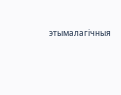этымалагічныя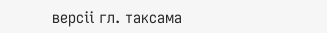версіі гл. таксама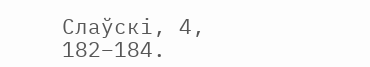Слаўскі, 4, 182–184.